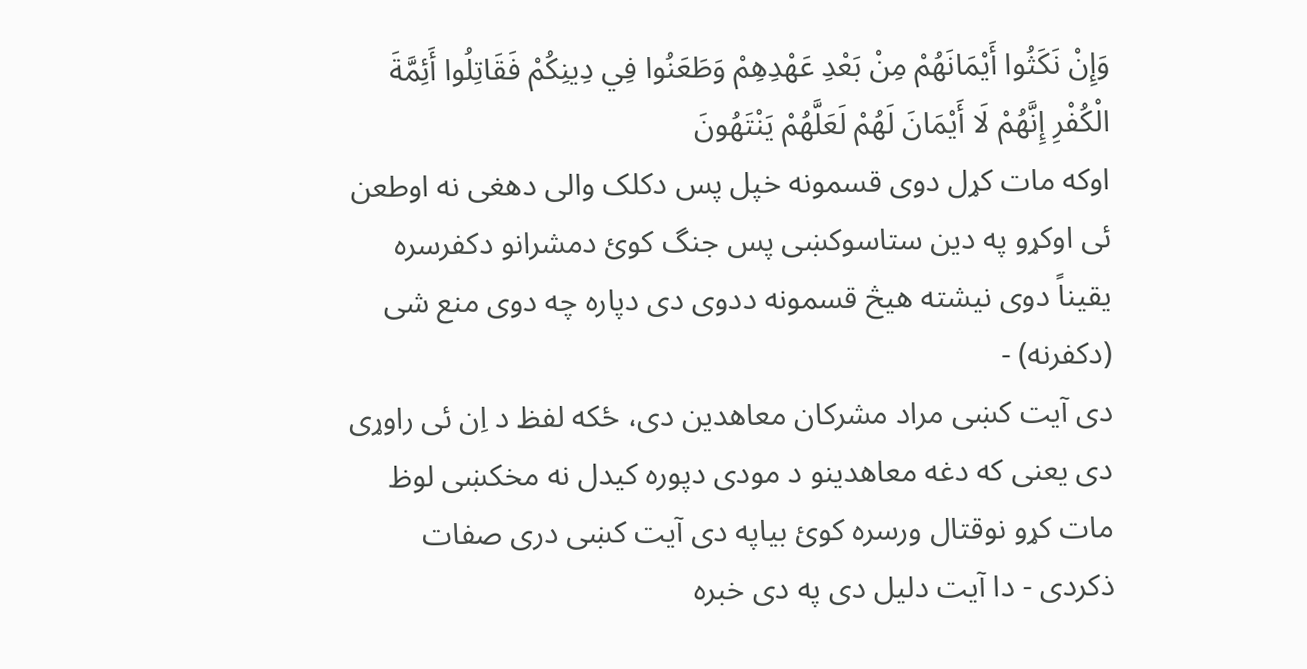وَإِنْ نَكَثُوا أَيْمَانَهُمْ مِنْ بَعْدِ عَهْدِهِمْ وَطَعَنُوا فِي دِينِكُمْ فَقَاتِلُوا أَئِمَّةَ الْكُفْرِ إِنَّهُمْ لَا أَيْمَانَ لَهُمْ لَعَلَّهُمْ يَنْتَهُونَ
اوکه مات کړل دوی قسمونه خپل پس دکلک والی دهغی نه اوطعن ئی اوکړو په دین ستاسوکښی پس جنگ کوئ دمشرانو دکفرسره یقیناً دوی نیشته هیڅ قسمونه ددوی دی دپاره چه دوی منع شی (دکفرنه) -
دی آیت کښی مراد مشرکان معاهدین دی، ځکه لفظ د اِن ئی راوړی دی یعنی که دغه معاهدینو د مودی دپوره کیدل نه مخکښی لوظ مات کړو نوقتال ورسره کوئ بیاپه دی آیت کښی دری صفات ذکردی - دا آیت دلیل دی په دی خبره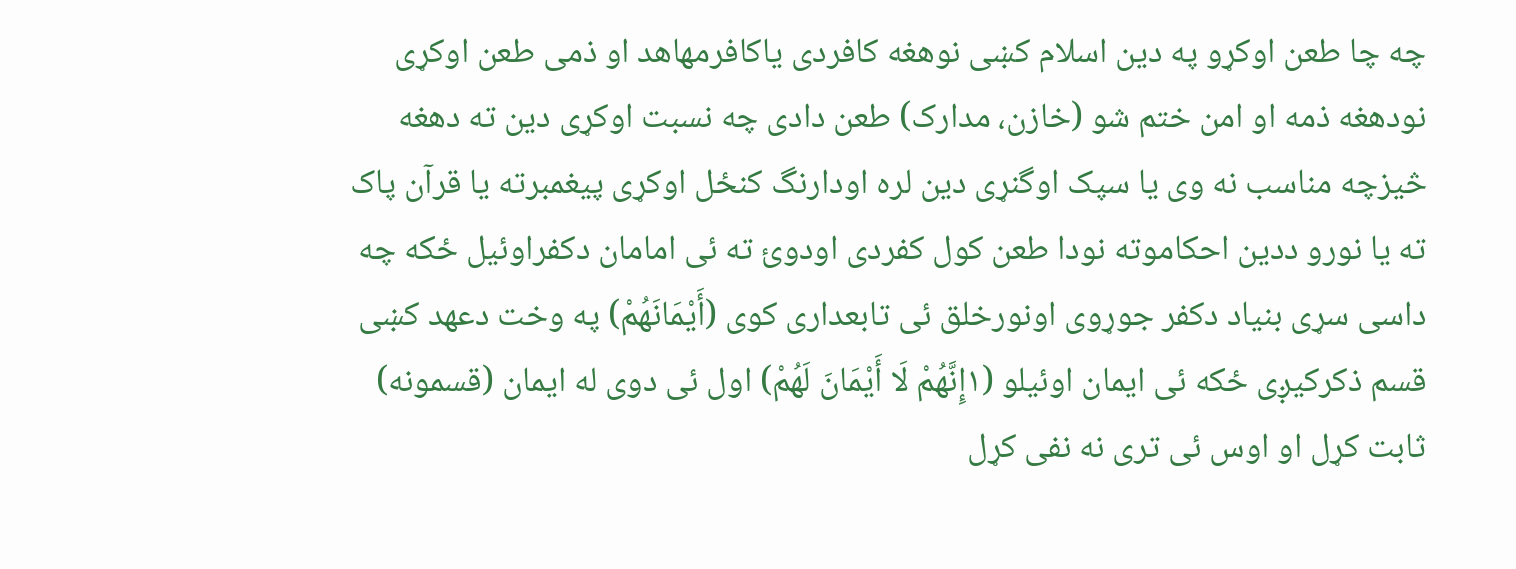چه چا طعن اوکړو په دین اسلام کښی نوهغه کافردی یاکافرمهاهد او ذمی طعن اوکړی نودهغه ذمه او امن ختم شو (خازن، مدارک) طعن دادی چه نسبت اوکړی دین ته دهغه څیزچه مناسب نه وی یا سپک اوگنړی دین لره اودارنگ کنځل اوکړی پیغمبرته یا قرآن پاک ته یا نورو ددین احکاموته نودا طعن کول کفردی اودوئ ته ئی امامان دکفراوئیل ځکه چه داسی سړی بنیاد دکفر جوړوی اونورخلق ئی تابعداری کوی (أَيْمَانَهُمْ) په وخت دعهد کښی قسم ذکرکیږی ځکه ئی ایمان اوئیلو (۱إِنَّهُمْ لَا أَيْمَانَ لَهُمْ) اول ئی دوی له ایمان (قسمونه) ثابت کړل او اوس ئی تری نه نفی کړل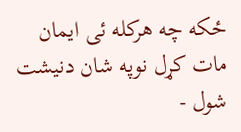ځکه چه هرکله ئی ایمان مات کړل نوپه شان دنیشت شول -